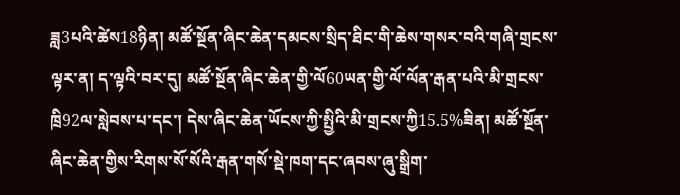ཟླ3པའི་ཚེས18ཉིན། མཚོ་སྔོན་ཞིང་ཆེན་དམངས་སྲིད་ཐིང་གི་ཆེས་གསར་བའི་གཞི་གྲངས་ལྟར་ན། ད་ལྟའི་བར་དུ། མཚོ་སྔོན་ཞིང་ཆེན་གྱི་ལོ60ཡན་གྱི་ལོ་ལོན་རྒན་པའི་མི་གྲངས་ཁྲི92ལ་སླེབས་པ་དང་། དེས་ཞིང་ཆེན་ཡོངས་ཀྱི་སྤྱིའི་མི་གྲངས་ཀྱི15.5%ཟིན། མཚོ་སྔོན་ཞིང་ཆེན་གྱིས་རིགས་སོ་སོའི་རྒན་གསོ་སྡེ་ཁག་དང་ཞབས་ཞུ་སྒྲིག་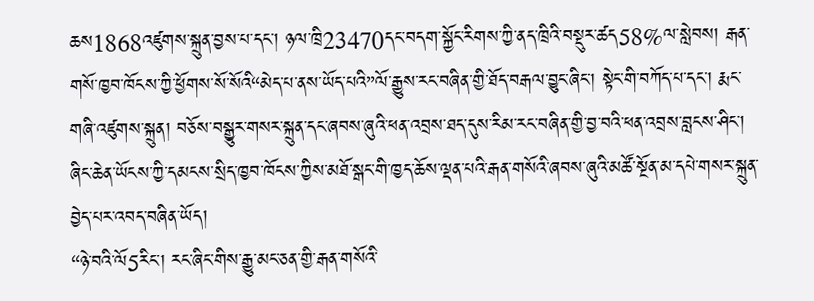ཆས1868འཛུགས་སྐྲུན་བྱས་པ་དང་། ཉལ་ཁྲི23470དང་བདག་སྐྱོང་རིགས་ཀྱི་ནད་ཁྲིའི་བསྡུར་ཚད58%ལ་སླེབས། རྒན་གསོ་ཁྱབ་ཁོངས་ཀྱི་ཕྱོགས་སོ་སོའི“མེད་པ་ནས་ཡོད་པའི”ལོ་རྒྱུས་རང་བཞིན་གྱི་ཐོད་བརྒལ་བྱུང་ཞིང་། སྟེང་གི་བཀོད་པ་དང་། རྨང་གཞི་འཛུགས་སྐྲུན། བཅོས་བསྒྱུར་གསར་སྐྲུན་དང་ཞབས་ཞུའི་ཕན་འབྲས་ཐད་དུས་རིམ་རང་བཞིན་གྱི་བྱ་བའི་ཕན་འབྲས་བླངས་ཤིང་། ཞིང་ཆེན་ཡོངས་ཀྱི་དམངས་སྲིད་ཁྱབ་ཁོངས་ཀྱིས་མཐོ་སྒང་གི་ཁྱད་ཆོས་ལྡན་པའི་རྒན་གསོའི་ཞབས་ཞུའི་མཚོ་སྔོན་མ་དཔེ་གསར་སྐྲུན་བྱེད་པར་འབད་བཞིན་ཡོད།
“ཉེ་བའི་ལོ5རིང་། རང་ཞིང་གིས་རྒྱུ་མང་ཅན་གྱི་རྒན་གསོའི་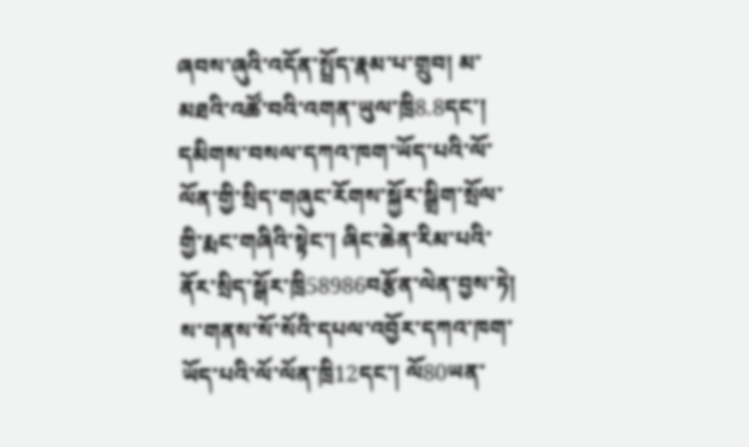ཞབས་ཞུའི་འདོན་སྤྲོད་རྣམ་པ་གྲུབ། མ་མཐའི་འཚོ་བའི་འགན་ཡུལ་ཁྲི8.8དང་། དམིགས་བསལ་དཀའ་ཁག་ཡོད་པའི་ལོ་ལོན་གྱི་སྲིད་གཞུང་རོགས་སྐྱོར་སྒྲིག་སྲོལ་གྱི་རྨང་གཞིའི་སྟེང་། ཞིང་ཆེན་རིམ་པའི་ནོར་སྲིད་སྒོར་ཁྲི58986བརྩོན་ལེན་བྱས་ཏེ། ས་གནས་སོ་སོའི་དཔལ་འབྱོར་དཀའ་ཁག་ཡོད་པའི་ལོ་ལོན་ཁྲི12དང་། ལོ80ཡན་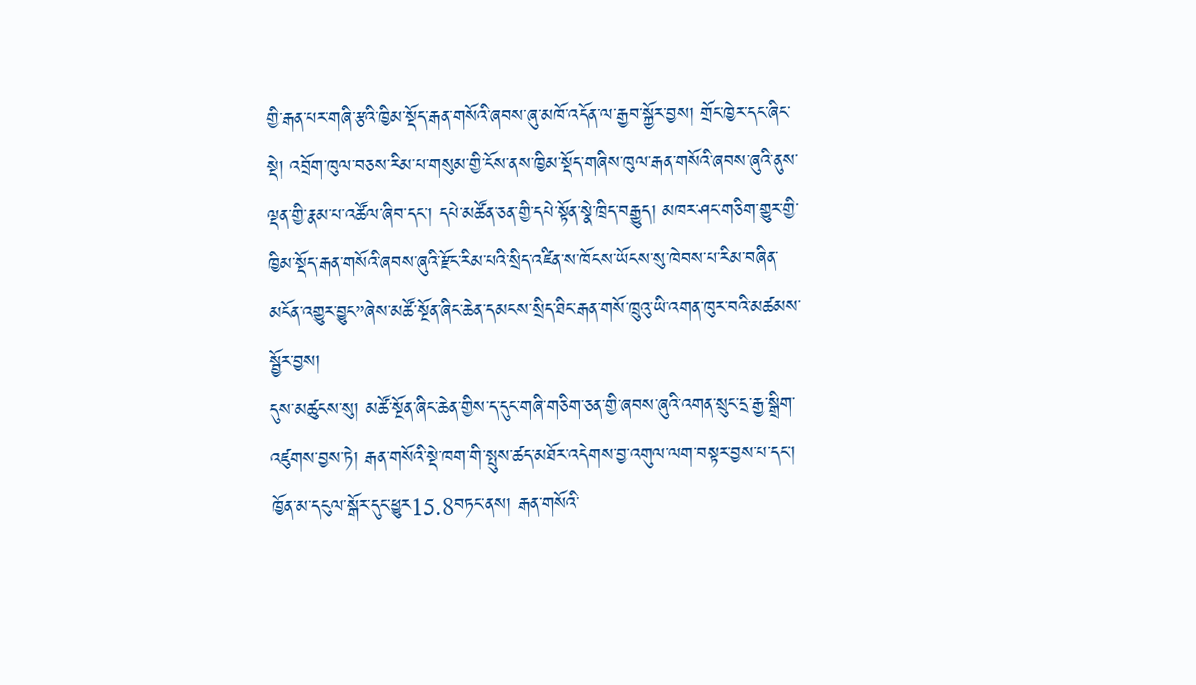གྱི་རྒན་པར་གཞི་རྩའི་ཁྱིམ་སྡོད་རྒན་གསོའི་ཞབས་ཞུ་མཁོ་འདོན་ལ་རྒྱབ་སྐྱོར་བྱས། གྲོང་ཁྱེར་དང་ཞིང་སྡེ། འབྲོག་ཁུལ་བཅས་རིམ་པ་གསུམ་གྱི་ངོས་ནས་ཁྱིམ་སྡོད་གཞིས་ཁུལ་རྒན་གསོའི་ཞབས་ཞུའི་ནུས་ལྡན་གྱི་རྣམ་པ་འཚོལ་ཞིབ་དང་། དཔེ་མཚོན་ཅན་གྱི་དཔེ་སྟོན་སྣེ་ཁྲིད་བརྒྱུད། མཁར་ཤང་གཅིག་གྱུར་གྱི་ཁྱིམ་སྡོད་རྒན་གསོའི་ཞབས་ཞུའི་རྫོང་རིམ་པའི་སྲིད་འཛིན་ས་ཁོངས་ཡོངས་སུ་ཁེབས་པ་རིམ་བཞིན་མངོན་འགྱུར་བྱུང”ཞེས་མཚོ་སྔོན་ཞིང་ཆེན་དམངས་སྲིད་ཐིང་རྒན་གསོ་ཁྲུའུ་ཡི་འགན་ཁུར་བའི་མཚམས་སྦྱོར་བྱས།
དུས་མཚུངས་སུ། མཚོ་སྔོན་ཞིང་ཆེན་གྱིས་ད་དུང་གཞི་གཅིག་ཅན་གྱི་ཞབས་ཞུའི་འགན་སྲུང་དྲ་རྒྱ་སྒྲིག་འཛུགས་བྱས་ཏེ། རྒན་གསོའི་སྡེ་ཁག་གི་སྤུས་ཚད་མཐོར་འདེགས་བྱ་འགུལ་ལག་བསྟར་བྱས་པ་དང་། ཁྱོན་མ་དངུལ་སྒོར་དུང་ཕྱུར15.8བཏང་ནས། རྒན་གསོའི་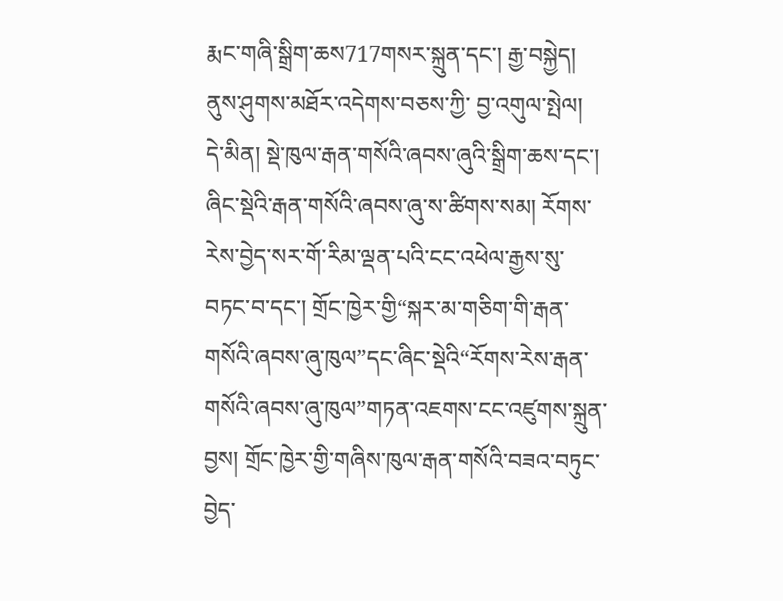རྨང་གཞི་སྒྲིག་ཆས717གསར་སྐྲུན་དང་། རྒྱ་བསྐྱེད། ནུས་ཤུགས་མཐོར་འདེགས་བཅས་ཀྱི་ བྱ་འགུལ་སྤེལ།
དེ་མིན། སྡེ་ཁུལ་རྒན་གསོའི་ཞབས་ཞུའི་སྒྲིག་ཆས་དང་། ཞིང་སྡེའི་རྒན་གསོའི་ཞབས་ཞུ་ས་ཚིགས་སམ། རོགས་རེས་བྱེད་སར་གོ་རིམ་ལྡན་པའི་ངང་འཕེལ་རྒྱས་སུ་བཏང་བ་དང་། གྲོང་ཁྱེར་གྱི“སྐར་མ་གཅིག་གི་རྒན་གསོའི་ཞབས་ཞུ་ཁུལ”དང་ཞིང་སྡེའི“རོགས་རེས་རྒན་གསོའི་ཞབས་ཞུ་ཁུལ”གཏན་འཇགས་ངང་འཛུགས་སྐྲུན་བྱས། གྲོང་ཁྱེར་གྱི་གཞིས་ཁུལ་རྒན་གསོའི་བཟའ་བཏུང་བྱེད་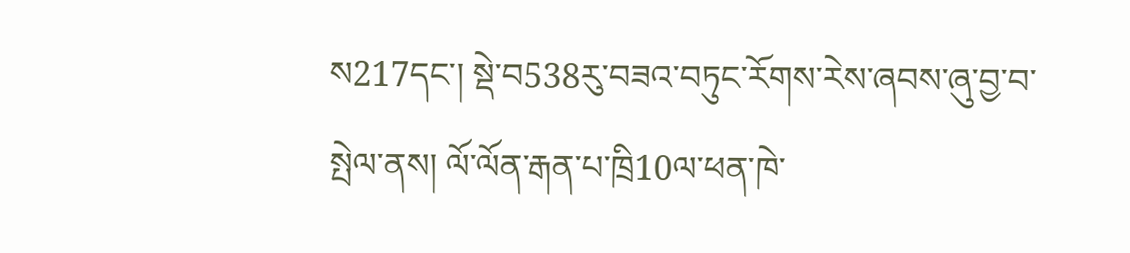ས217དང་། སྡེ་བ538རུ་བཟའ་བཏུང་རོགས་རེས་ཞབས་ཞུ་བྱ་བ་སྤེལ་ནས། ལོ་ལོན་རྒན་པ་ཁྲི10ལ་ཕན་ཁེ་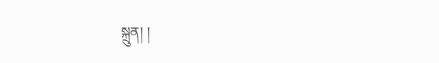སྐྲུན། །